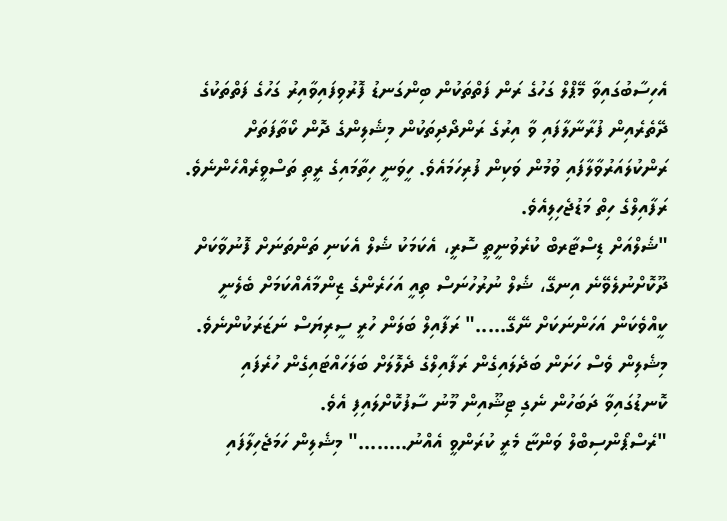އެހިސާބުގައިވާ މޭޕްލް ގަހުގެ ރަން ފަތްތަކުން ބިންގަނޑު ފޮރުވިފައިވާއިރު ގަހުގެ ފަތްތަކުގެ ދޭތެރެއިން ފުރާނާލާފައި ވާ އިރުގެ ރަންދޯދިތަކުން މިޝެލިންގެ ދޮން ކޯތާފަތަށް ރަންކުލައަރުވާލާފައި ވުމުން ވަކިން ފުރިހަމައެވެ. ހީވަނީ ހިތާމައިގެ ރީތި ތަސްވީރެއްހެންނެވެ. ރަފާއިލްގެ ހިތް މަޑުޖެހިލިއެވެ.
"ޝެލްއަށް ޑިސްޓާރބް ކުރެވުނީތީ ސޮރީ، އެކަމަކު ޝެލް އެކަނި ތަންތަނަށް ފޮނުވާކަށް ދޫކޮށްނުލެވޭނެ އިނގޭ، ޝެލް ނުރުހުނަސް ތިއީ އަހަރެންގެ ޒިންމާއެއްކަމަށް ބެލެނީ ކީއްވެކަން އަހަންނަކަށް ނޭގޭ....." ރަފާއިލް ބަލަން ހުރީ ސީރިޔަސް ނަޒަރަކުންނެވެ. މިޝެލިން ވެސް ހަށަން ބަދެލައިގެން ރަފާއިލްގެ ދެލޮލަށް ބަލަހައްޓައިގެން ހުރެފައި ކޮނޑުގައިވާ ދަބަހުން ނެގި ޓިޝޫއިން މޫނު ސާފުކޮށްލައިފި އެވެ.
"ރެސްޕޯންސިބްލް ވަންޏާ މެރީ ކުރަންވީ އެއްނު........" މިޝެލިން ހަމަޖެހިލާފައި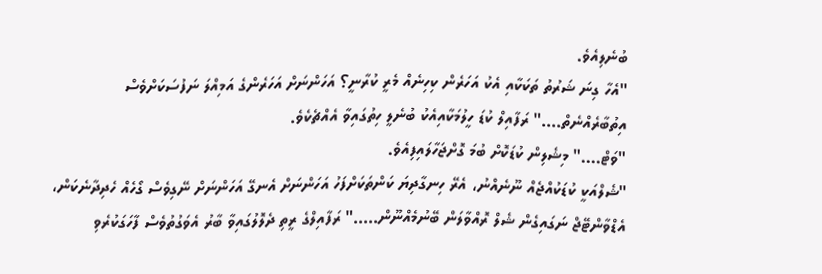ބުނެލިއެވެ.
"އެހާ ގިނަ ޝަރުތު ތަކަކާއި އެކު އަހަރެން ކިހިނެއް މެރީ ކުރާނީ؟ އަހަންނަށް އަހަރެންގެ އަމިއްލަ ނަފުސަކަށްވެސް އިތުބާރެއްނެތް...." ރަފާއިލް ކުޑަ ހީލުމަކާއިއެކު ބުނެލީ ހިތުގައިވާ އެއްޗެކެވެ.
"ވަޓް...." މިޝެލިން ކުޑަކޮށް ބުމަ ގޮށްޖަހާލައިފިއެވެ.
"ޝެލްއަކީ ކުޑަކުއްޖެއް ނޫނެއްނު، އެރޭ ހިނގާދިޔަ ކަންތަކަށްފަހު އަހަންނަށް އެނގޭ އަހަންނަށް ނޭގިވެސް ގޯހެއް ހެދިދާނެކަން، އެޑްވާންޓޭޖް ނަގައިގެން ޝެލް ރޮއްވާލަން ބޭނުމެއްނޫން....." ރަފާއިލްގެ ރީތި ދެލޮލުގައިވާ ބާރު އެވަގުތުވެސް ފާހަގަކުރެވި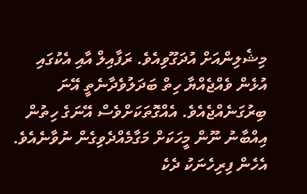މިޝެލިންއަށް އުދަގޫވިއެވެ. ރަފާއިލް އާއި އެކުގައި އުޅެން ވެއްޖެއްޔާ ހިތް ބަދަލުވެދާނެތީ އޭނަ ބިރުގަނެއްޖެއެވެ. އެއްގޮތަކަށްވެސް އޭނަގެ ހިތުން އިއްބާނު ނޫން މީހަކަށް މަގާމެއްދެވިގެން ނުވާނެއެވެ. އެހެން ފިރިހެނަކު ދެކެ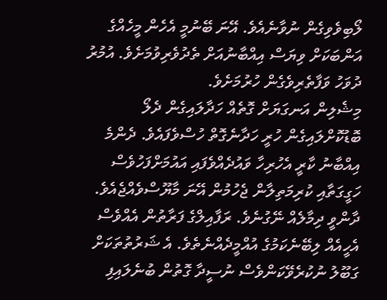ލޯބިވެވިގެން ނުވާނެއެވެ. އޭނަ ބޭނުމީ އެހެން މީހެއްގެ އަންބަކަށް ވިޔަސް އިއްބާނުއަށް ތެދުވެރިވުމަށެވެ. އުމުރު ދުވަހު ވަފާތެރިވެގެން ހުރުމަށެވެ.
މިޝެލިން އަނގަޔަށް ގޮތެއް ހަދާލައިގެން ދެލޯ ބޮޑުކޮށްލައިގެން ހުރީ ހަދާނެގޮތް ހުސްވެފައެވެ. ދެންމެ އިއްބާނު ކާރީ އެހުރިހާ ވައުދެއްވެފައި އައުމަށްފަހުވެސް ހަގީގަތާއި ކުރިމަތިލާން ޖެހުމުން އޭނަ މާޔޫސްވެއްޖެއެވެ. ދާންވީ ދިމާލެއް ނޭގުނެވެ. ރަފާއިލްގެ ފަރާތުން އެއްވެސް އެހީއެއް ލިބޭނެކަމުގެ އުއްމީދެއްނެތެވެ. އެ ޝަރުތުތަކަށް ގަބޫލު ނުކުރެވޭކަންވެސް ނުސީދާ ގޮތުން ބުނެލައިފި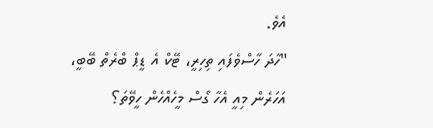އެވެ.
"ހާދަ ހާސްވެފައި ތިހިރީ، ޓޭކް އެ ޑީޕް ބްރެތް ބޭބީ، އަހަރެން މިއީ އެހާ ގޯސް މީހެއްހެން ހީވޭތަ؟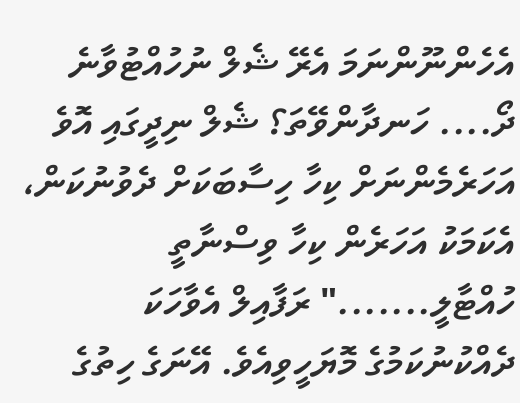އެހެންނޫންނަމަ އެރޭ ޝެލް ނުހުއްޓުވާނެ ދޯ.... ހަނދާންވޭތަ؟ ޝެލް ނިދީގައި އޮވެ އަހަރެމެންނަށް ކިހާ ހިސާބަކަށް ދެވުނުކަން، އެކަމަކު އަހަރެން ކިހާ ވިސްނާތީ ހުއްޓާލީ......." ރަފާއިލް އެވާހަކަ ދެއްކުނުކަމުގެ މޮޔަހީވިއެވެ. އޭނަގެ ހިތުގެ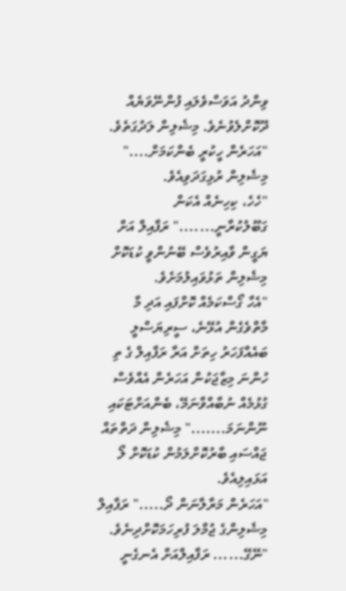ވިންދު އަވަސްވެލައި ފުންނޭވަޔެއް ދޫކޮށްލެވުނެވެ. މިޝެލިން ލަދުގަތެވެ.
"އަހަރެން ހީކުރީ ބެންކަމަށް...." މިޝެލިން ރުޅިގަދަވިއެވެ.
"ހެހެ، ކިހިނެއް އެކަން ގަބޫލުކުރާނީ......." ރަފާއިލް އަށް ޔަގީން ވާއިރުވެސް ބޭނުންވީ ކުޑަކޮށް މިޝެލިން ތަޅުވައިލުމަށެވެ.
"އެހާ ގޯސްކަމެއް ކޮށްފައި އަދި މާ މާތްވެގެން އުޅޭނެ، ސީރިޔަސްލީ ބައެއްފަހަރު ހިތަށް އަރާ ރަފާއިލް ގެ ތި ހުންނަ މިޒާޖަކުން އަހަރެން އެއްވެސް ގުޅުމެއް ނުބާއްވާނަމޭ، ބެންއަށްޓަކައި ނޫންނަމަ......." މިޝެލިން ދަތްތައް ޖައްސައި ބާރުކޮށްލަމުން ކުޑަކޮށް ލޯ އަޅައިލިއެވެ.
"އަހަރެން މަރާލާނަން ދޯ....." ރަފާއިލް މިޝެލިންގެ ޖުމްލަ ފުރިހަމަކޮށްދިނެވެ.
"ނޭގޭ...... ރަފާއިލްއަށް އެނގެނީ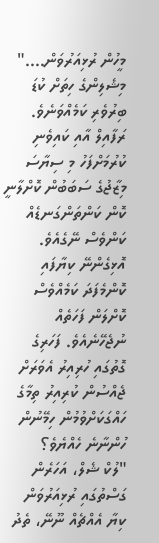މީހުން ރުޅިއަރުވަން...." މިޝެލިންގެ ހިތަށް ކުޑަ ބިރުވެރި ކަމެއްވަނެވެ. ރަފާއިލް އާއި ކައިވެނި ކުރުމަށްފަހު މި ސިޔާސަ މިޒާޖުގެ ސަބަބުން ކޮށްލާނީ ކޮން ކަންތަންގަނޑެއް ކަންވެސް ނޭގެއެވެ. އޮޅިގެންނޭ ކިޔާފައި ކޮންމެފަދަ ކަމެއްވެސް ކޮށްލަން ފަހަތެއް ނުޖެހޭނެއެވެ. ފަހަރިގެ ގޮތުގައި ހުރިއިރު އެވަރަށް ޖެއްސުން ކުރިއިރު ތިމާގެ ހައްގަކަށްވުމުން ހިމޭނުން ހުންނާނެ ހެއްޔެވެ؟
"ލުކް ޝެލް، އަހަރެން ގަސްތުގައި ރުޅިއަރުވަން ކިޔާ އެއްޗެއް ނޫނޭ، ތެދު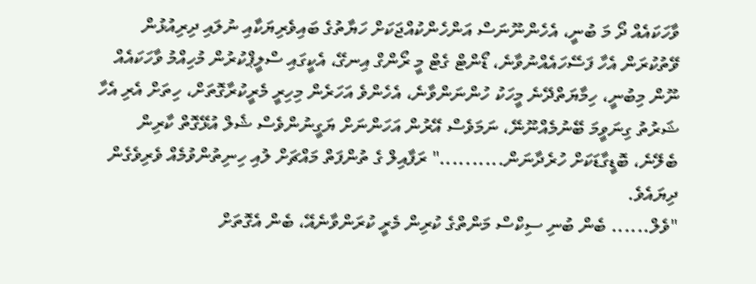ވާހަކައެއް ދޯ މަ ބުނީ، އެހެންނޫނަސް އަންހެންކުއްޖަކަށް ހަޔާތުގެ ބައިވެރިޔަކާއި ނުލައި ދިރިއުޅުން ވޭތުކުރަން އެހާ ފަސޭހައެއްނުވާނެ، ޑޯންޓް ގެޓް މީ ރޯންގް އިނގޭ، އެކީގައި ސްލީޕްކުރުން މުހިއްމު ވާހަކައެއް ނޫން މިބުނީ، ހިމާޔަތްދޭނެ މީހަކު ހުންނަންވާނެ، އެހެންވެ އަހަރެން މިހިރީ މެރީކުރާގޮތަށް، ހިތަށް އެރި އެހާ ޝަރުތު ގިނަވީމަ ބޭނުމެއްނޫނޭ، ނަމަވެސް އޭރުން އަހަންނަށް ޔަގީނުންވެސް ޝެލް އުޅޭގޮތް ކާރިން ބެލޭނެ، ބޮޑީގާޑަކަށް ހުރެދާނަން.........." ރަފާއިލް ގެ ތުންފަތް މައްޗަށް ލުއި ހިނިތުންވުމެއް ވެރިވެގެން ދިޔައެވެ.
"ވެލް...... ބެން ބުނި ސިކްސް މަންތްގެ ކުރިން މެރީ ކުރަންވާނެއޭ، ބެން އެގޮތަށް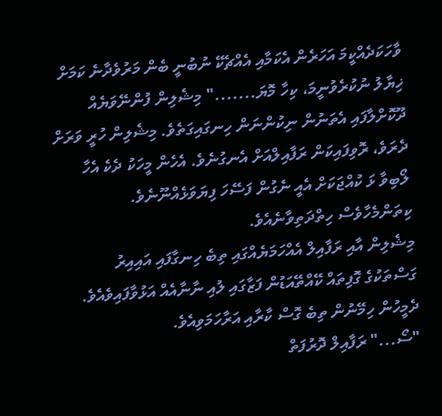ވާހަކަދެއްކީމަ އަހަރެން އެކަމާއި އެއްޗެކޭ ނުބުނީ ބެން މަރުވެދާނެ ކަމަށް ޚިޔާލު ނުކުރެވުނީމަ، ކިހާ މޮޔަ......." މިޝެލިން ފުންނޭވަޔެއް ދޫކޮށްލާފައި އެތަނުން ނިކުންނަން ހިނގައިގަތެވެ. މިޝެލިން ހުރީ ވަރަށް ދެރަވެ، ރޮވިފައިކަން ރަފާއިލްއަށް އެނގުނެވެ. އެހެން މީހަކު ދެކެ އެހާ ލޯބިވާ ޅަ ކުއްޖަކަށް އެއީ ނެގުން ފަސޭހަ ފިޔަވަޅެއްނޫނެވެ. ކިތަންމެހާވެސް ހިތްދަތިވާނެއެވެ.
މިޝެލިން އާއި ރަފާއިލް އެއްހަމަޔެއްގައި ތިބެ ހިނގާފައި އައިއިރު ގަސްތަކުގެ ގޮފިތައް ކޭއްތޭއަޑުން ފަޒާގައި ލުއި ނާނާއެއް އަޅުވާފައިވެއެވެ. ދެމީހުން ހިމޭނުން ތިބެ ގޮސް ކާރާއި އަރާހަމަވިއެވެ.
"ސޯ..." ރަފާއިލް ދޮރުފަތް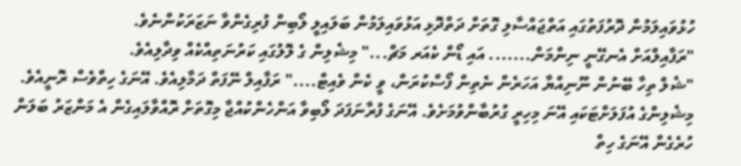ހުޅުވައިލަމުން ދޮރުފަތުގައި އަތްޖައްސާލި ގޮތަށް ދަތްދޮޅި އަޅުވައިލަމުން ބަލައިލީ ލޯބިން ފުރިގެންވާ ނަޒަރަކުންނެވެ.
"ރަފާއިލްއަށް އެނގޭނީ ނިންމަން....... އައި ޑޯން ކެއަރ މަޗް..." މިޝެލިން ގެ ލޮލުގައި ކަރުނަތިއްކެއް ވިދާލިއެވެ.
"ޝެލް ތިހާ ބޭނުން ނޫނިއްޔާ އަހަރެން ނެތިން ފޯސްކުރަން، ވީ ކެން ވެއިޓް...." ރަފާއިލް ނޭފަތް ދަމާލިއެވެ. އޭނަގެ ހިތްވެސް ރޮނީއެވެ. މިޝެލިންގެ އުފަލަށްޓަކައި އޭނަ މިހިރީ ގުރުބާންވުމަށެވެ. އޭނަގެ ފުރާނަފަދަ ލޯބިވާ އަންހެންކުއްޖާ މިގޮތަށް ރޮއްވާލައިގެން އެ މަންޒަރު ބަލަން ހުރެގެން އޭނަގެ ހިތް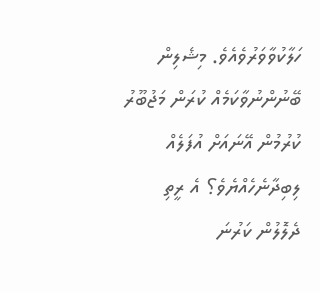ހަލާކުވާވަރުވެއެވެ. މިޝެލިން ބޭނުންނުވާކަމެއް ކުރަން މަޖުބޫރު ކުރުމުން އޭނައަށް އުފަލެއް ލިބިދާނެހެއްޔެވެ؟ އެ ރީތި ދެލޮލުން ކަރުނަ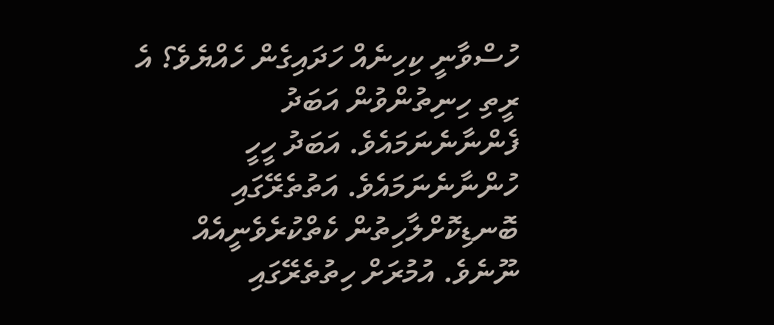ހުސްވާނީ ކިހިނެއް ހަދައިގެން ހެއްޔެވެ؟ އެ ރީތި ހިނިތުންވުން އަބަދު ފެންނާނެނަމައެވެ. އަބަދު ހީހީ ހުންނާނެނަމައެވެ. އަތުތެރޭގައި ބޮނޑިކޮށްލާހިތުން ކެތްކުރެވެނީއެއް ނޫނެވެ. އުމުރަށް ހިތުތެރޭގައި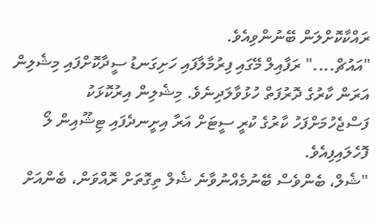ރައްކާކޮށްލަން ބޭނުންވިއެވެ.
"އައުޗް...." ރަފާއިލް މޭގައި ފިރުމާލާފައި ހަށިގަނޑު ސީދާކޮށްފައި މިޝެލިން އަރަން ކާރުގެ ދޮރުފަތް ހުޅުވާލަދިނެވެ. މިޝެލިން އިރުކޮޅަކު ފަސްޖެހުމަށްފަހު ކާރުގެ ކުރީ ސީޓަށް އަރާ އިށީނދެފައި ޓިޝޫއިން ލޯ ފޮހެލައިފިއެވެ.
"ޝެލް، ބެންވެސް ބޭނުމެއްނުވާނެ ޝެލް ތިގޮތަށް ރޮއްވަން، ބެންއަށް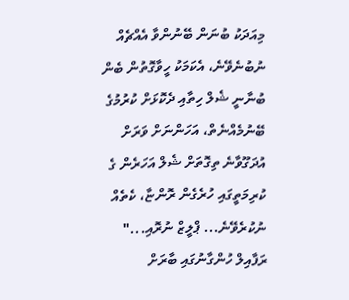މިއަދަކު ބުނަން ބޭނުންވާ އެއްޗެއް ނުބުނެވޭނެ، އެކަމަކު ހީވާގޮތުން ބެން ބުނާނީ ޝެލް ހިތާއި ދެކޮޅަށް ކުރުމުގެ ބޭނުމެއްނެތް، އަހަންނަށް ވަރަށް އުދަގޫވާނެ ތިގޮތަށް ޝެލް އަހަރެން ގެ ކުރިމަތީގައި ހުރެގެން ރޮންޏާ، ކެތެއް ނުކުރެވޭނެ... ޕްލީޒް ނުރޮއި..." ރަފާއިލް ހުންގާނުގައި ބާރަށް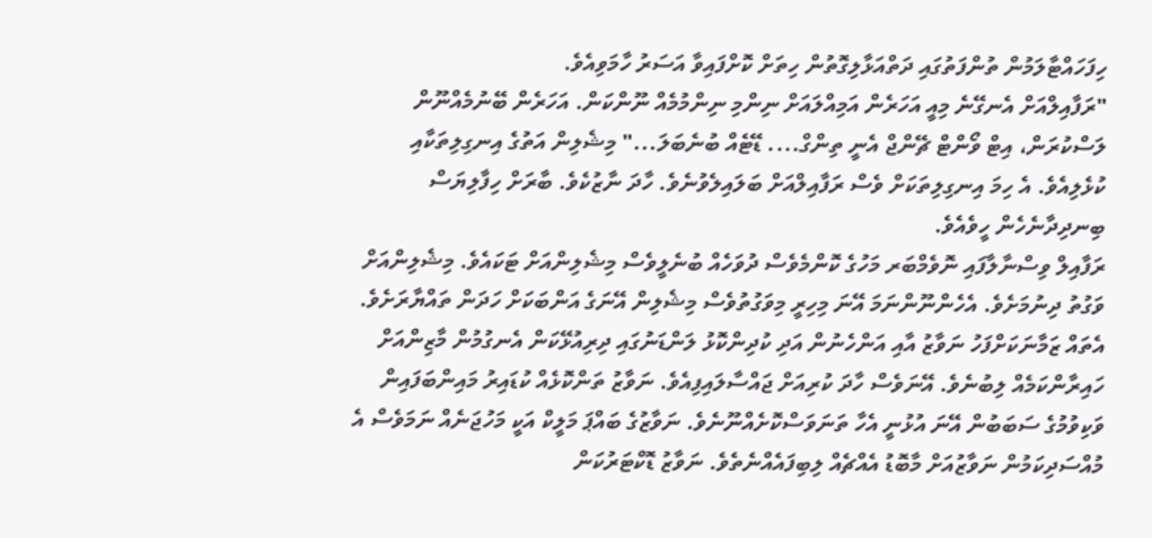ހިފަހައްޓާލަމުން ތުންފަތުގައި ދަތްއަޅާލިގޮތުން ހިތަށް ކޮށްފައިވާ އަސަރު ހާމަވިއެވެ.
"ރަފާއިލްއަށް އެނގޭނެ މިއީ އަހަރެން އަމިއްލައަށް ނިންމި ނިންމުމެއް ނޫންކަން. އަހަރެން ބޭނުމެއްނޫން ލަސްކުރަން، އިޓް ވޯންޓް ޗޭންޖް އެނީ ތިންގް.... ޑޭޓެއް ބުނެބަލަ..." މިޝެލިން އަތުގެ އިނގިލިތަކާއި ކުޅެލިއެވެ. އެ ހިމަ އިނގިލިތަކަށް ވެސް ރަފާއިލްއަށް ބަލައިލެވުނެވެ. ހާދަ ނާޒުކެވެ. ބާރަށް ހިފާލިޔަސް ބިނދިދާނެހެން ހީވެއެވެ.
ރަފާއިލް ވިސްނާލާފައި ނޮވެމްބަރ މަހުގެ ކޮންމެވެސް ދުވަހެއް ބުނެލީވެސް މިޝެލިންއަށް ޓަކައެވެ. މިޝެލިންއަށް ވަގުތު ދިނުމަށެވެ. އެހެންނޫންނަމަ އޭނަ މިހިރީ މިވަގުތުވެސް މިޝެލިން އޭނަގެ އަންބަކަށް ހަދަން ތައްޔާރަށެވެ.
އެތައް ޒަމާނަކަށްފަހު ނަވާޒު އާއި އަންހެނުން އަދި ކުދިންކޮޅު ލަންޑަނުގައި ދިރިއުޅޭކަން އެނގުމުން މާޒިންއަށް ހައިރާންކަމެއް ލިބުނެވެ. އޭނަވެސް ހާދަ ކުރިއަށް ޖައްސާލައިފިއެވެ. ނަވާޒު ތަންކޮޅެއް ކުޑައިރު މައިންބަފައިން ވަކިވުމުގެ ސަބަބުން އޭނަ އުޅުނީ އެހާ ތަނަވަސްކޮށެއްނޫނެވެ. ނަވާޒުގެ ބައްޕަ މަލީކް އަކީ މަހުޖަނެއް ނަމަވެސް އެ މުއްސަދިކަމުން ނަވާޒުއަށް މާބޮޑު އެއްޗެއް ލިބިފައެއްނެތެވެ. ނަވާޒު ޑޮކްޓަރުކަން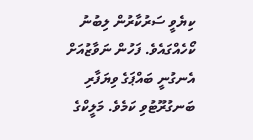ކިޔެވީ ސަރުކާރުން ލިބުނު ކޯހެއްގައެވެ. ފަހުން ނަވާޒުއަށް އެނގުނީ ބައްޕަގެ ވިޔަފާރި ބަނގުރޫޓުވި ކަމެވެ. މަލީކްގެ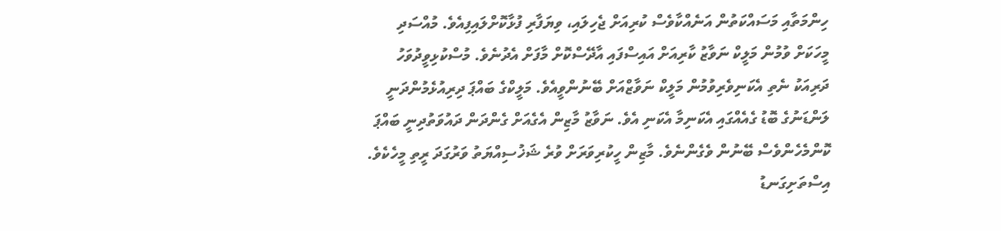ހިންމަތާއި މަސައްކަތުން އަނެއްކާވެސް ކުރިއަށް ޖެހިލައި، ވިޔަފާރި ފުޅާކޮށްލައިފިއެވެ. މުއްސަދި މީހަކަށް ވުމުން މަލީކް ނަވާޒު ކާރިއަށް އައިސްފައި އާދޭސްކޮށް މާފަށް އެދުނެވެ. މުސްކުޅިވީދުވަހު ދަރިއަކު ނެތި އެކަނިވެރިވުމުން މަލީކް ނަވާޒްއަށް ބޭނުންވީއެވެ. މަލީކްގެ ބައްޕަ ދިރިއުޅެމުންދަނީ ލަންޑަނުގެ ބޮޑު ގެއެއްގައި އެކަނިމާ އެކަނި އެވެ. ނަވާޒު މާޒިން އެގެއަށް ގެންދަން ދައުވަތުދިނީ ބައްޕަ ކޮންމެހެންވެސް ބޭނުން ވެގެންނެވެ. މާޒިން ހީކުރިވަރަށް ވުރެ ޝަޚުސިއްޔަތު ވަރުގަދަ ރީތި މީހެކެވެ. އިސްތަށިގަނޑު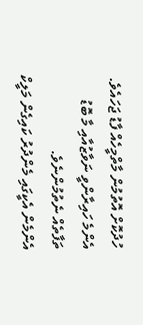ހުދުކޮށް އޮތުމުން މާތްމީހެއް ފާޑު ޖަހައެވެ. އެންމެ ހައިރާންވީ ނަވާޒުއާއި މާ ބޮޑު ތަފާތެއް ނެތުމުންނެވެ.
އެންމެން އެކީގައި މެންދުރު ކައިގެން މަލީކް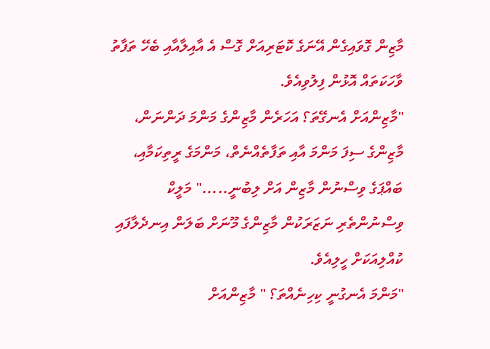މާޒިން ގޮވައިގެން އޭނަގެ ކޮޓަރިއަށް ގޮސް އެ އާއިލާއާއި ބެހޭ ތަފާތު ވާހަކަތައް އޮޅުން ފިލުވިއެވެ.
"މާޒިންއަށް އެނގޭތަ؟ އަހަރެން މާޒިންގެ މަންމަ ދަންނަން، މާޒިންގެ ސިފަ މަންމަ އާއި ތަފާތެއްނެތް، މަންމަގެ ރީތިކަމާއި، ބައްޕަގެ ވިސްނުން މާޒިން އަށް ލިބުނީ....." މަލީކް ވިސްނުންތެރި ނަޒަރަކުން މާޒިންގެ މޫނަށް ބަލަން އިނދެލާފައި ކުއްލިއަކަށް ހީލިއެވެ.
"މަންމަ އެނގުނީ ކިހިނެއްތަ؟ " މާޒިންއަށް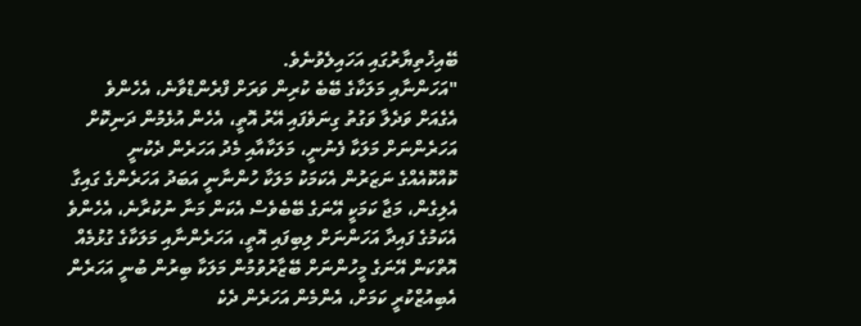ބޭއިޚުތިޔާރުގައި އަހައިލެވުނެވެ.
"އަހަންނާއި މަލަކާގެ ބޭބެ ކުރިން ވަރަށް ފްރެންޑްވާނެ، އެހެންވެ އެގެއަށް ވަދެލާ ވަގުތު ގިނަވެފައި އޭރު އޮތީ، އެހެން އުޅެމުން ދަނިކޮށް އަހަރެންނަށް މަލަކާ ފެނުނީ، މަލަކާއާއި މެދު އަހަރެން ދެކުނީ ކޮއްކޮއެއްގެ ނަޒަރުން އެކަމަކު މަލަކާ ހުންނާނީ އަބަދު އަހަރެންގެ ގައިގާ އެލިގެން، މަޖާ ކަމަކީ އޭނަގެ ބޭބެވެސް އެކަން މަނާ ނުކުރާނެ، އެހެންވެ އެކަމުގެ ފައިދާ އަހަންނަށް ލިބިފައި އޮތީ، އަހަރެންނާއި މަލަކާގެ ގުޅުމެއް އޮތްކަން އޭނަގެ މީހުންނަށް ބޭޒާރުވުމުން މަލަކާ ބިރުން ބުނީ އަހަރެން އެބިއުޒްކުރީ ކަމަށް، އެންމެން އަހަރެން ދެކެ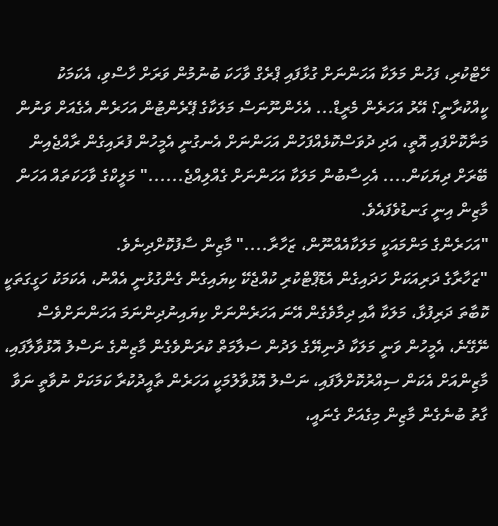ހޭޓްކުރި، ފަހުން މަލަކާ އަހަންނަށް ގުޅާފައި ޕްރެގް ވާހަކަ ބުނުމުން ވަރަށް ހާސްވި، އެކަމަކު ކީއްކުރާނީ؟ އޭރު އަހަރެން މެރީޑް... އެހެންނޫނަސް މަލަކާގެ ޕޭރެންޓުން އަހަރެން އެގެއަށް ވަނުން މަނާކޮށްފައި އޮތީ، އަދި ދުވަސްކޮޅެއްފަހުން އަހަންނަށް އެނގުނީ އެމީހުން ފުރައިގެން ރާއްޖެއިން ބޭރަށް ދިޔަކަން.... އެހިސާބުން މަލަކާ އަހަންނަށް ގެއްލިއްޖެ......" މަލީކްގެ ވާހަކަތައް އަހަން މާޒިން އިނީ ގަނޑުވެފައެވެ.
"އަހަރެންގެ މަންމައަކީ މަލަކާއެއްނޫން، ޒަހާރާ...." މާޒިން ސާފުކޮށްދިނެވެ.
"ޒަހާރާގެ ދަރިއަކަށް ހަދައިގެން އެޑޮޕްޓްކުރި ކުއްޖެކޭ ކިޔައިގެން ގެންގުޅުނީ އެއްނު، އެކަމަކު ހަގީގަތަކީ ކޮބާތަ ދަރިފުޅާ، މަލަކާ އާއި ދިމާވެގެން އޭނަ އަހަރެންނަށް ކިޔައިނުދިންނަމަ އަހަންނަށްވެސް ނޭގޭނެ، އެމީހުން ވަނީ މަލަކާ ދުނިޔޭގެ ލަދުން ސަލާމަތް ކުރަންވެގެން މާޒިންގެ ނަސްލު އޮޅުވާލާފައި، މާޒިންއަށް އެކަން ސިއްރުކޮށްލާފައި، ނަސްލު އޮޅުވާލުމަކީ އަހަރެން ތާއީދުކުރާ ކަމަކަށް ނުވާތީ ނަވާ ގާތު ބުނެގެން މާޒިން މިގެއަށް ގެނައީ،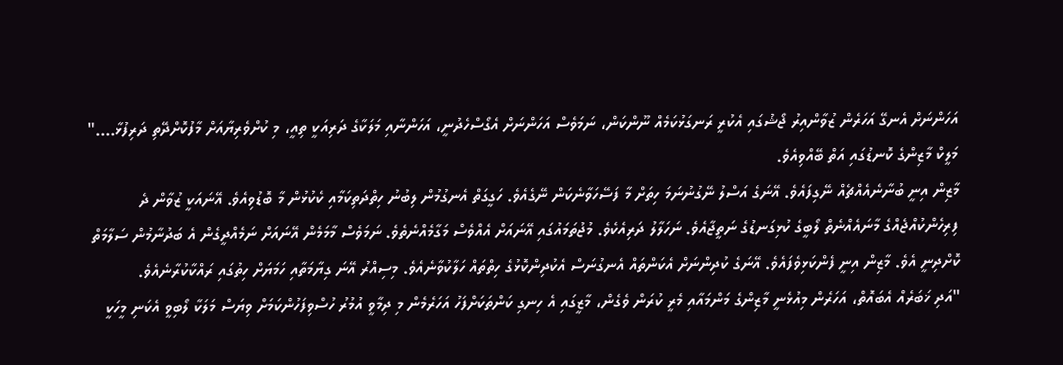އަހަންނަށް އެނގޭ އަހަރެން ޒުވާންއިރު ޖޯޝުގައި އެކުރީ ރަނގަޅުކަމެއް ނޫންކަން، ނަމަވެސް އަހަންނަށް އެގޯސްހެދުނީ، އަހަންނާއި މަލަކާގެ ދަރިއަކީ ތިއީ، މި ކުށްވެރިޔާއަށް މާފުކޮށްދޭތި ދަރިފުޅާ...." މަލީކް މާޒިންގެ ކޮނޑުގައި އަތް ބޭއްވިއެވެ.
މާޒިން އިނީ ބުނާނެއެއްޗެއް ނޭގިފައެވެ. އޭނަގެ އަސްލު ނޭގުނުނަމަ ހިތަށް މާ ފަސޭހަވާނެކަން ނޭގެއެވެ. ހަގީގަތް އެނގުމުން ލިބުނު ހިތްދަތިކަމާއި ކެކުޅުން މާ ބޮޑުވިއެވެ. އޭނައަކީ ޒުވާން ދެ ފިރިހެންކުއްޖެއްގެ މާނައެއްނެތް ލޯބީގެ ކުޅިގަނޑުގެ ނަތީޖާއެވެ. ނަހަލާލު ދަރިއެކެވެ. މުޖުތަމައުގައި އޭނައަށް އެއްވެސް މަގާމެއްނެތެވެ. ނަމަވެސް މާމަމެން އޭނައަށް ނަމެއްދީގެން އެ ބަދުނާމުން ސަލާމަތް ކޮށްދިނީ އެވެ. މާޒިން އިނީ ފެންކަޅިވެފައެވެ. އޭނަގެ ކުދިންނަށް އެކަންތައް އެނގުނަސް އެކުދިންކޮޅުގެ ހިތްތައް ހަލާކުވާނެއެވެ. މިސިއްރު އޭނަ ގިޔާމަތާއި ހަމަޔަށް ހިތުގައި ރައްކާކުރާނެއެވެ.
"އަދި ޚަބަރެއް އެބައޮތް، އަހަރެން މިއުޅެނީ މާޒިންގެ މަންމައާއި މެރީ ކުރަން ވެގެން، މާޒީގައި އެ ހިނގި ކަންތަކަށްފަހު އަހަރެމެން މި ދިމާވީ އުމުރު ހުސްވިފަހުންކަމަށް ވިޔަސް މަލަކާ ލޯބިވީ އެކަނި މީހަކީ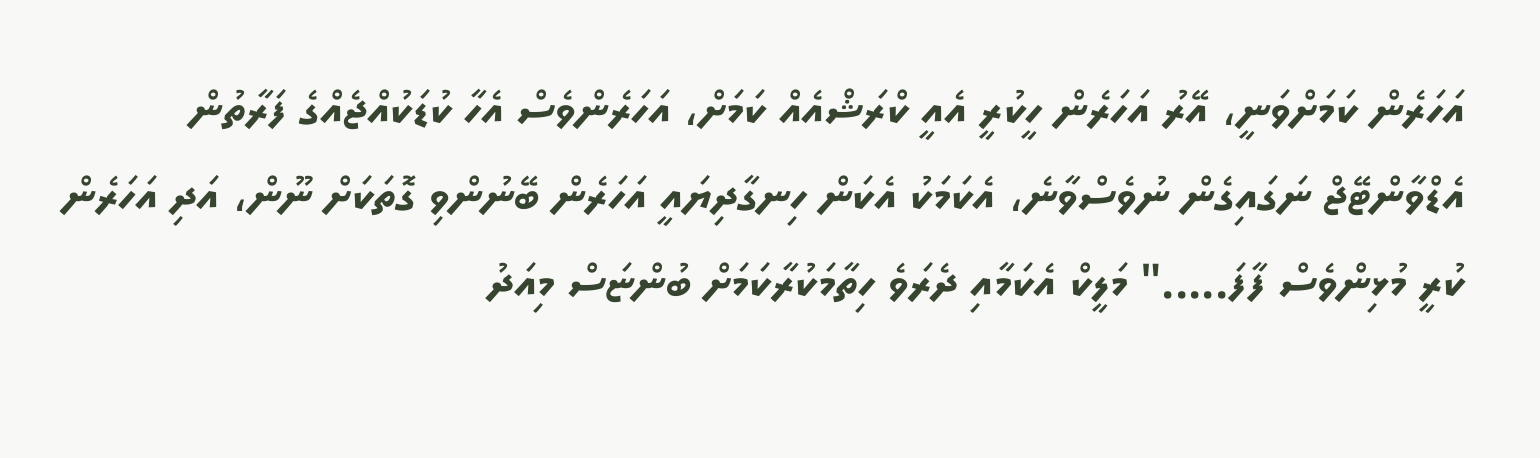އަހަރެން ކަމަށްވަނީ، އޭރު އަހަރެން ހީކުރީ އެއީ ކްރަޝްއެއް ކަމަށް، އަހަރެންވެސް އެހާ ކުޑަކުއްޖެއްގެ ފަރާތުން އެޑްވާންޓޭޖް ނަގައިގެން ނުވެސްވާނެ، އެކަމަކު އެކަން ހިނގާދިޔައީ އަހަރެން ބޭނުންވި ގޮތަކަށް ނޫން، އަދި އަހަރެން ކުރީ މުޅިންވެސް ފާފަ....." މަލީކް އެކަމާއި ދެރަވެ ހިތާމަކުރާކަމަށް ބުންޏަސް މިއަދު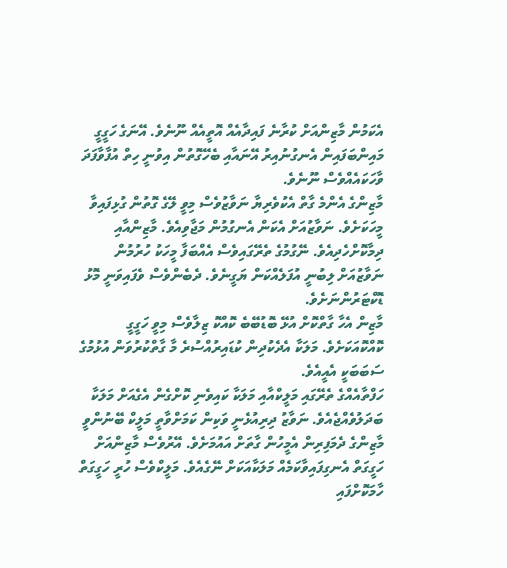އެކަމުން މާޒިންއަށް ކުރާނެ ފައިދާއެއް އޮތީއެއް ނޫނެވެ. އޭނަގެ ހަގީގީ މައިންބަފައިން އެނގުނުއިރު އޭނައާއި ބެހޭގޮތުން އިވުނީ ހިތް އުފާވާފަދަ ވާހަކައެއްވެސް ނޫނެވެ.
މާޒިންގެ އެންމެ ގާތް އެކުވެރިޔާ ނަވާޒުވެސް މިވީ ލޭގެ ގޮތުން ގުޅިފައިވާ މީހަކަށެވެ. ނަވާޒުއަށް އެކަން އެނގުމުން މަޖާވިއެވެ. މާޒިންއާއި ދިމާކޮށްހެދިއެވެ. ނޭގުމުގެ ތެރޭގައިވެސް އެއްބަފާ މީހަކު ހުރުމުން ނަވާޒުއަށް ލިބުނީ އުފަލެއްކަން ޔަގީނެވެ. ދެބެންވެސް ވެފައިވަނީ މޮޅު ޑޮކްޓަރުންނަށެވެ.
މާޒިން އެހާ ގާތްކޮށް އުޅޭ ބޮޑުބޭބެ ކޮއްކޮ ޒިލާވެސް މިވީ ހަގީގީ ކޮއްކޮއަކަށެވެ. މަލަކާ އެދެކުދިން ކުޑައިރުއްސުރެ މާ ގާތްކުރުވަން އުޅުމުގެ ސަބަބަކީ އެއީއެވެ.
ހަފްތާއެއްގެ ތެރޭގައި މަލީކްއާއި މަލަކާ ކައިވެނި ކޮށްގެން އެގެއަށް މަލަކާ ބަދަލުވެއްޖެއެވެ. ނަވާޒު ދިރިއުޅެނީ ވަކިން ކަމަށްވާތީ މަލީކް ބޭނުންވީ މާޒިންގެ ދެމަފިރިން އެމީހުން ގާތަށް އައުމަށެވެ. އޭރުވެސް މާޒިންއަށް ހަގީގަތް އެނގިފައިވާކަމެއް މަލަކާއަކަށް ނޭގެއެވެ. މަލީކްވެސް ހުރީ ހަގީގަތް ހާމަކޮށްފައި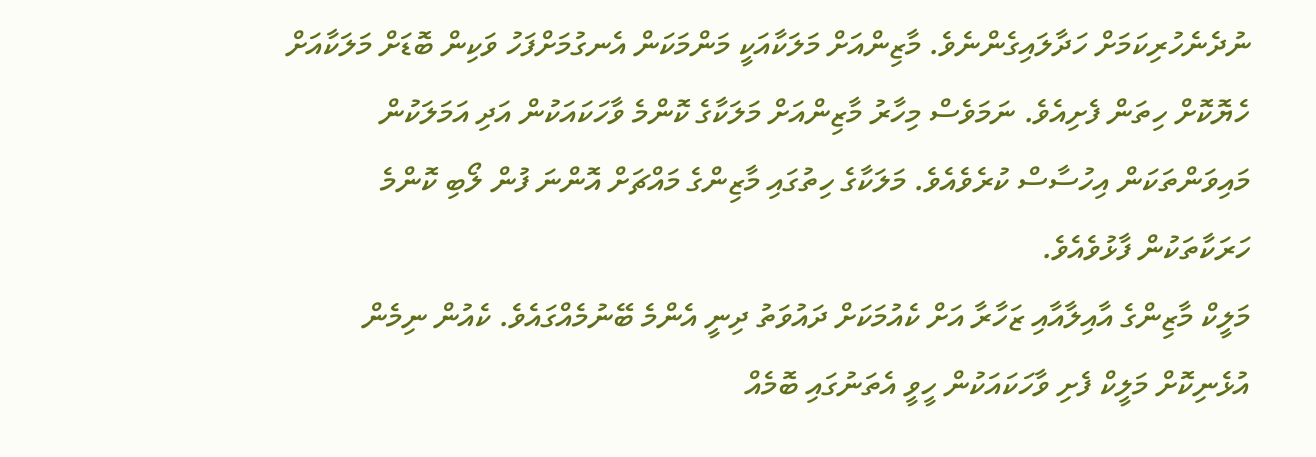ނުދެނެހުރިކަމަށް ހަދާލައިގެންނެވެ. މާޒިންއަށް މަލަކާއަކީ މަންމަކަން އެނގުމަށްފަހު ވަކިން ބޮޑަށް މަލަކާއަށް ހެޔޮކޮށް ހިތަން ފެށިއެވެ. ނަމަވެސް މިހާރު މާޒިންއަށް މަލަކާގެ ކޮންމެ ވާހަކައަކުން އަދި އަމަލަކުން މައިވަންތަކަން އިހުސާސް ކުރެވެއެވެ. މަލަކާގެ ހިތުގައި މާޒިންގެ މައްޗަށް އޮންނަ ފުން ލޯބި ކޮންމެ ހަރަކާތަކުން ފާޅުވެއެވެ.
މަލީކް މާޒިންގެ އާއިލާއާއި ޒަހާރާ އަށް ކެއުމަކަށް ދައުވަތު ދިނީ އެންމެ ބޭނުމެއްގައެވެ. ކެއުން ނިމެން އުޅެނިކޮށް މަލީކް ފެށި ވާހަކައަކުން ހީވީ އެތަނުގައި ބޮމެއް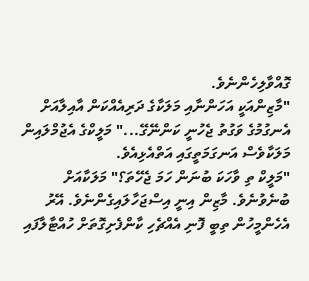ގޮއްވާލިހެންނެވެ.
"މާޒިންއަކީ އަހަންނާއި މަލަކާގެ ދަރިއެއްކަން އާއިލާއަށް އެނގުމުގެ ވަގުތު ޖެހުނީ ކަންނޭގޭ..." މަލީކްގެ އެޖުމްލައިން މަލަކާވެސް އަނގަމަތީގައި އަތްއެޅިއެވެ.
"މަލީކް ތި ވާހަކަ ބުނަން ހަމަ ޖެހޭތަ؟" މަލަކާއަށް ބުނެވުނެވެ. މާޒިން އިނީ އިސްޖަހާލައިގެންނެވެ. އޭރު އެހެންމީހުން ތިބީ ފޮނި އެއްޗެހި ކާންފެށިގޮތަށް ހުއްޓާލާފައި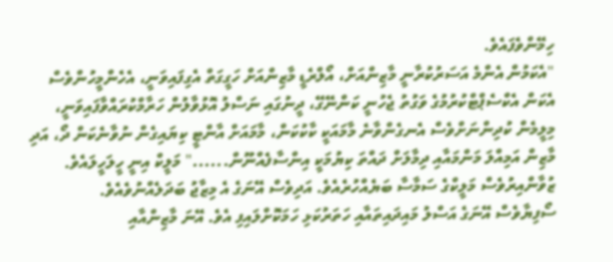ހިމޭންވެފައެވެ.
"އެކަމުން އެންމެ އަސަރުކުރާނީ މާޒިންއަށް، އޯލްރެޑީ މާޒިންއަށް ހަގީގަތް އެގިފައިވަނީ، އެހެންމީހުންވެސް އެކަން އެކްސެޕްޓްކުރުމުގެ ވަގުތު ޖެހުނީ ކަންނޭގޭ، ދީނުގައި ނަސްލު އޮޅުވާލުން ހަރާމްކުރައްވާފައިވަނީ، މިލީމެން ކުދިންނަށްވެސް އެނގެންވާނެ މާމައަކީ ކާކުކަން، މާމައަށް އާންޓީ ކިޔައިގެން ނުވާނެކަން ދޯ، އަދި މާޒިން އަމިއްލަ މަންމައާއި ދިމާލަށް ދައްތަ ކިޔުމަކީ އިންސާފެއްނޫން......" މަލީކް އިނީ ހީލަހީލައެވެ. ޒުވާންއިރުވެސް މަލީކްގެ ސަމާސާ ބަޔެއްހުރެއެވެ. އަދިވެސް އޭނަގެ އެ މިޒާޖު ބަދަލެއްނުވެއެވެ.
ސޯފިޔާވެސް އޭނަގެ އަސްލު މައިދައިތައާއި ހަތަރުކަޅި ހަމަކޮށްލައިފި އެވެ. އޭނަ މާޒިންއާއި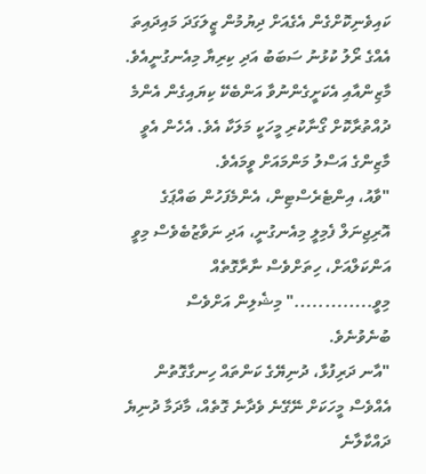ކައިވެނިކޮށްގެން އެގެއަށް ދިޔުމުން ޒީލަގަދަ މައިދައިތަ އެއްގެ ރޯލު ކުޅުނު ސަބަބު އަދި ކިރިޔާ މިއެނގުނީއެވެ. މާޒިންއާއި އެކަށީގެންނުވާ އަންބެކޭ ކިޔައިގެން އެންމެ ދުއްތުރާކޮށް ގޯނާކުރި މީހަކީ މަލަކާ އެވެ. އެހެން އެވީ މާޒިންގެ އަސްލު މަންމައަށް ވީމައެވެ.
"ވާއު، އިންޓެރެސްޓިން، އެންމެފަހުން ބައްޕަގެ އޮރިޖިނަލް ފެމިލީ މިއެނގުނީ، އަދި ނަވާޒުބެވެސް މިވީ އަންކަލްއަށް، ހިތަށްވެސް ނާރާގޮތެއް މިވީ............." މިޝެލިން އަށްވެސް ބުނެވުނެވެ.
"އާނ ދަރިފުޅާ، ދުނިޔޭގެ ކަންތައް ހިނގާގޮތުން އެއްވެސް މީހަކަށް ނޭގޭނެ ވެދާނެ ގޮތެއް، މާދަމާ ދުނިޔެ ދައްކާލާނެ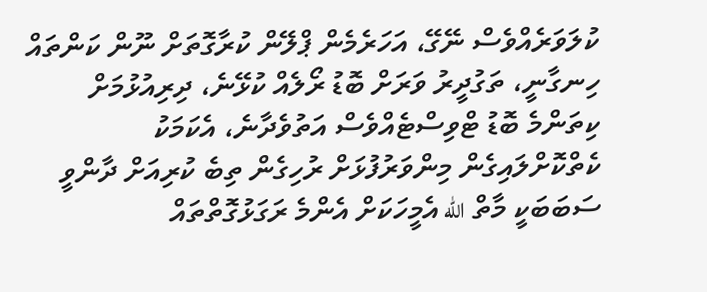ކުލަވަރެއްވެސް ނޭގޭ، އަހަރެމެން ޕްލޭން ކުރާގޮތަށް ނޫން ކަންތައް ހިނގާނީ، ތަގުދީރު ވަރަށް ބޮޑު ރޯލެއް ކުޅޭނެ، ދިރިއުޅުމަށް ކިތަންމެ ބޮޑު ޓްވިސްޓެއްވެސް އަތުވެދާނެ، އެކަމަކު ކެތްކޮށްލައިގެން މިންވަރުފުޅަށް ރުހިގެން ތިބެ ކުރިއަށް ދާންވީ ސަބަބަކީ މާތް الله އެމީހަކަށް އެންމެ ރަގަޅުގޮތްތައް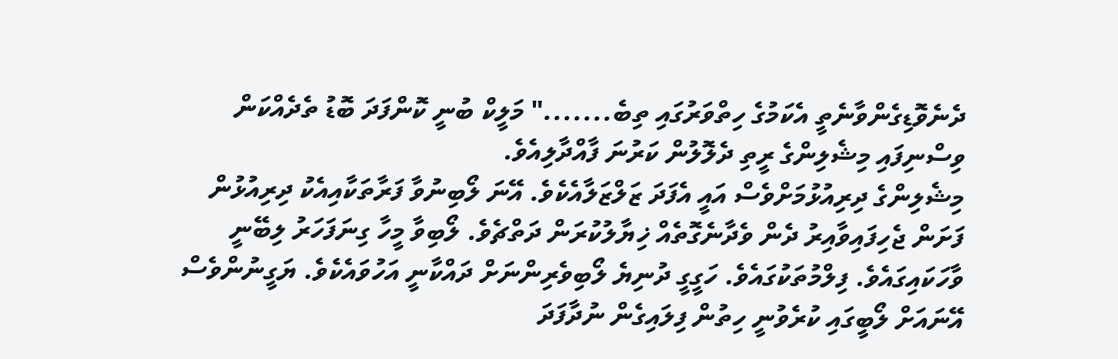ދެނެވޮޑިގެންވާނެތީ އެކަމުގެ ހިތްވަރުގައި ތިބެ......." މަލީކް ބުނީ ކޮންފަދަ ބޮޑު ތެދެއްކަން ވިސްނިފައި މިޝެލިންގެ ރީތި ދެލޮލުން ކަރުނަ ފާއްދާލިއެވެ.
މިޝެލިންގެ ދިރިއުޅުމަށްވެސް އައީ އެފަދަ ޒަލްޒަލާއެކެވެ. އޭނަ ލޯބިނުވާ ފަރާތަކާއިއެކު ދިރިއުޅުން ފަށަން ޖެހިފައިވާއިރު ދެން ވެދާނެގޮތެއް ޚިޔާލުކުރަން ދަތްޗެވެ. ލޯބިވާ މީހާ ގިނަފަހަރު ލިބޭނީ ވާހަކައިގައެވެ. ފިލްމުތަކުގައެވެ. ހަގީގީ ދުނިޔެ ލޯބިވެރިންނަށް ދައްކާނީ އަހުވައެކެވެ. ޔަގީނުންވެސް އޭނައަށް ލޯބީގައި ކުރެވުނީ ހިތުން ފިލައިގެން ނުދާފަދަ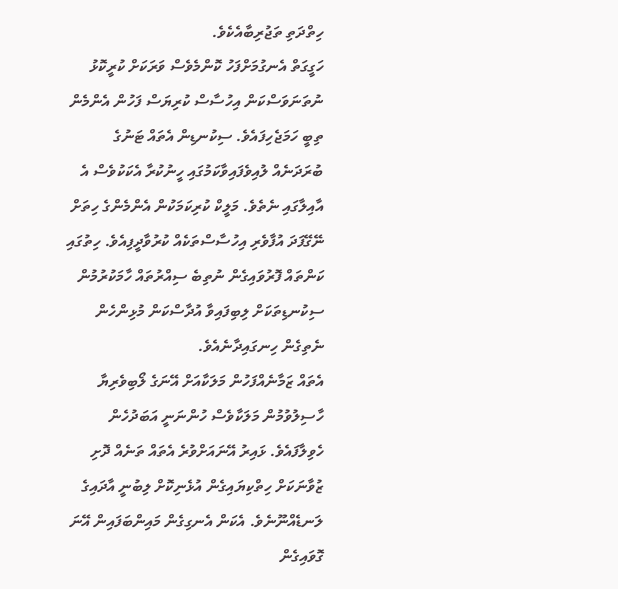ހިތްދަތި ތަޖުރިބާއެކެވެ.
ހަގީގަތް އެނގުމަށްފަހު ކޮންމެވެސް ވަރަކަށް ކުރީކޮޅު ނުތަނަވަސްކަން އިހުސާސް ކުރިޔަސް ފަހުން އެންމެން ތިބީ ހަމަޖެހިފައެވެ. ސިކުނޑިން އެތައް ޓަނުގެ ބުރަދަނެއް ލުއިވެފައިވާކަމުގައި ހީނުކުރާ އެކަކުވެސް އެ އާއިލާގައި ނެތެވެ. މަލީކް ކުރިކަމަކުން އެންމެންގެ ހިތަށް ނޭގޭފަދަ އުފާވެރި އިހުސާސްތަކެއް ކުރުވާދީފިއެވެ. ހިތުގައި ކަންތައް ފޮރުވައިގެން ނުތިބެ ސިއްރުތައް ހާމަކުރުމުން ސިކުނޑިތަކަށް ލިބިފައިވާ އުދާސްކަން މުޅިންހެން ނެތިގެން ހިނގައިދާނެއެވެ.
އެތައް ޒަމާނެއްފަހުން މަލަކާއަށް އޭނަގެ ލޯބިވެރިޔާ ހާސިލުވުމުން މަލަކާވެސް ހުންނަނީ އަބަދުހެން ހެވިލާފައެވެ. ޅައިރު އޭނައަށްވުރެ އެތައް ތަނެއް ދޮށި ޒުވާނަކަށް ހިތްކިޔައިގެން އުޅެނިކޮށް ލިބުނީ އާދައިގެ ލަނޑެއްނޫނެވެ. އެކަން އެނގިގެން މައިންބަފައިން އޭނަ ގޮވައިގެން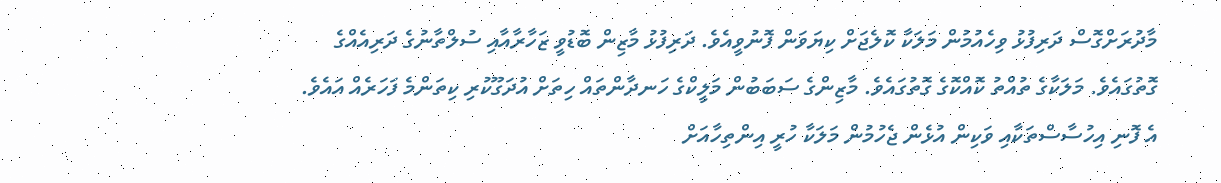މާދުރަށްގޮސް ދަރިފުޅު ވިހެއުމުން މަލަކާ ކޮލެޖަށް ކިޔަވަން ފޮނުވީއެވެ. ދަރިފުޅު މާޒިން ބޮޑުވީ ޒަހާރާއާއި ސުލްތާނުގެ ދަރިއެއްގެ ގޮތުގައެވެ. މަލަކާގެ ތުއްތު ކޮއްކޮގެ ގޮތުގައެވެ. މާޒިންގެ ސަބަބުން މަލީކްގެ ހަނދާންތައް ހިތަށް އުދަގޫކުރި ކިތަންމެ ފަހަރެއް އައެވެ. އެ ފޮނި އިހުސާސްތަކާއި ވަކިން އުޅެން ޖެހުމުން މަލަކާ ހުރީ އިންތިހާއަށް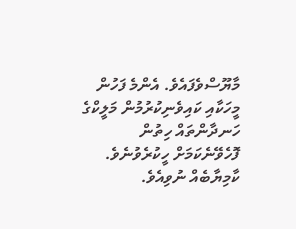މާޔޫސްވެފައެވެ. އެންމެ ފަހުން މީހަކާއި ކައިވެނިކުރުމުން މަލީކްގެ ހަނދާންތައް ހިތުން ފޮހެވޭނެކަމަށް ހީކުރެވުނެވެ. ކާމިޔާބެއް ނުވިއެވެ.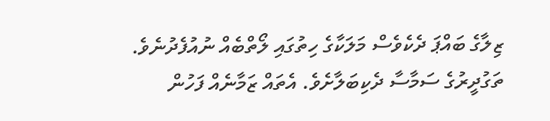ޒިލާގެ ބައްޕަ ދެކެވެސް މަލަކާގެ ހިތުގައި ލޯތްބެއް ނުއުފެދުނެވެ. ތަގުދީރުގެ ސަމާސާ ދެކިބަލާށެވެ. އެތައް ޒަމާނެއް ފަހުން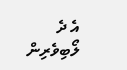އެ ދެ ލޯބިވެރިން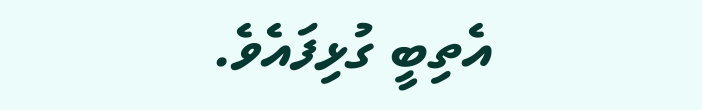އެތިބީ ގުޅިފައެވެ.